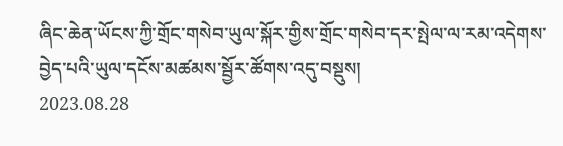ཞིང་ཆེན་ཡོངས་ཀྱི་གྲོང་གསེབ་ཡུལ་སྐོར་གྱིས་གྲོང་གསེབ་དར་སྤེལ་ལ་རམ་འདེགས་བྱེད་པའི་ཡུལ་དངོས་མཚམས་སྦྱོར་ཚོགས་འདུ་བསྡུས།
2023.08.28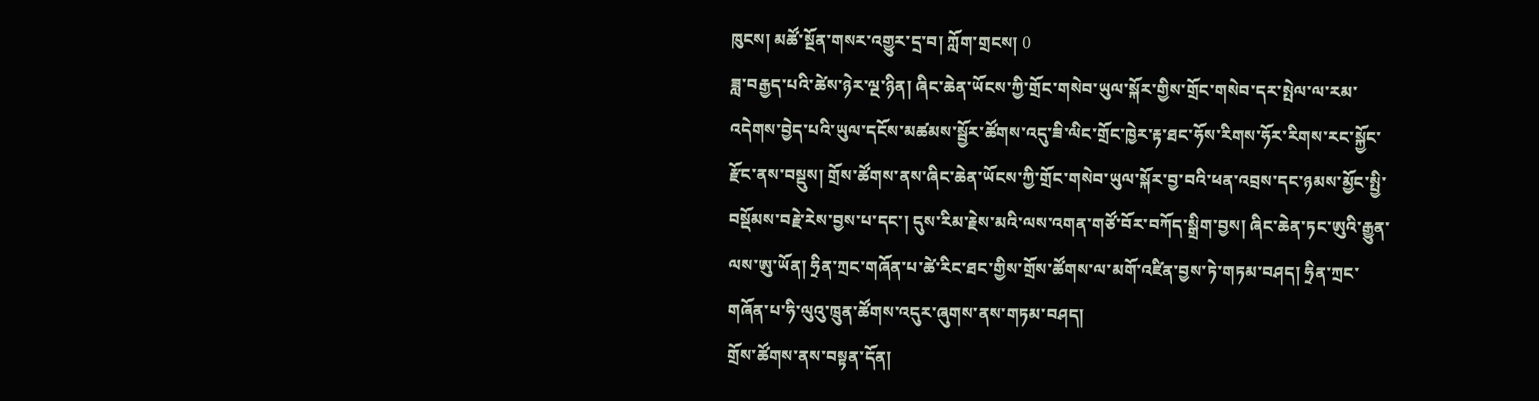ཁུངས། མཚོ་སྔོན་གསར་འགྱུར་དྲ་བ། ཀློག་གྲངས། 0
ཟླ་བརྒྱད་པའི་ཚེས་ཉེར་ལྔ་ཉིན། ཞིང་ཆེན་ཡོངས་ཀྱི་གྲོང་གསེབ་ཡུལ་སྐོར་གྱིས་གྲོང་གསེབ་དར་སྤེལ་ལ་རམ་འདེགས་བྱེད་པའི་ཡུལ་དངོས་མཚམས་སྦྱོར་ཚོགས་འདུ་ཟི་ལིང་གྲོང་ཁྱེར་རྟ་ཐང་ཧོས་རིགས་ཧོར་རིགས་རང་སྐྱོང་རྫོང་ནས་བསྡུས། གྲོས་ཚོགས་ནས་ཞིང་ཆེན་ཡོངས་ཀྱི་གྲོང་གསེབ་ཡུལ་སྐོར་བྱ་བའི་ཕན་འབྲས་དང་ཉམས་མྱོང་སྤྱི་བསྡོམས་བརྗེ་རེས་བྱས་པ་དང་། དུས་རིམ་རྗེས་མའི་ལས་འགན་གཙོ་བོར་བཀོད་སྒྲིག་བྱས། ཞིང་ཆེན་ཏང་ཨུའི་རྒྱུན་ལས་ཨུ་ཡོན། ཧྲིན་ཀྲང་གཞོན་པ་ཚེ་རིང་ཐང་གྱིས་གྲོས་ཚོགས་ལ་མགོ་འཛིན་བྱས་ཏེ་གཏམ་བཤད། ཧྲིན་ཀྲང་གཞོན་པ་ཧི་ལུའུ་ཁྲུན་ཚོགས་འདུར་ཞུགས་ནས་གཏམ་བཤད།
གྲོས་ཚོགས་ནས་བསྟན་དོན།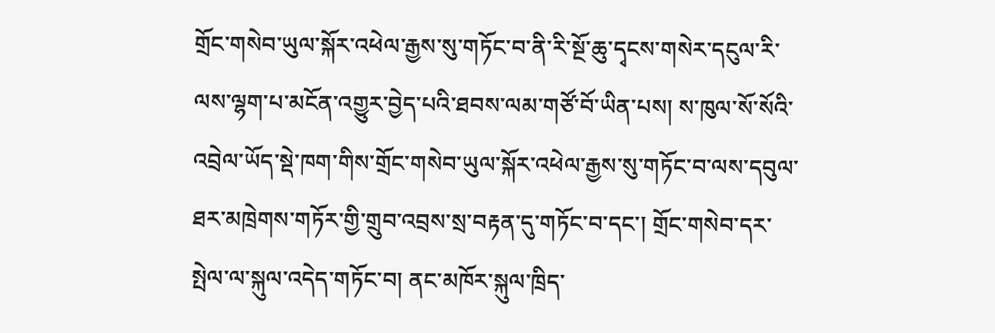གྲོང་གསེབ་ཡུལ་སྐོར་འཕེལ་རྒྱས་སུ་གཏོང་བ་ནི་རི་སྔོ་ཆུ་དྭངས་གསེར་དངུལ་རི་ལས་ལྷག་པ་མངོན་འགྱུར་བྱེད་པའི་ཐབས་ལམ་གཙོ་བོ་ཡིན་པས། ས་ཁུལ་སོ་སོའི་འབྲེལ་ཡོད་སྡེ་ཁག་གིས་གྲོང་གསེབ་ཡུལ་སྐོར་འཕེལ་རྒྱས་སུ་གཏོང་བ་ལས་དབུལ་ཐར་མཁྲེགས་གཏོར་གྱི་གྲུབ་འབྲས་སྲ་བརྟན་དུ་གཏོང་བ་དང་། གྲོང་གསེབ་དར་སྤེལ་ལ་སྐུལ་འདེད་གཏོང་བ། ནང་མཁོར་སྐུལ་ཁྲིད་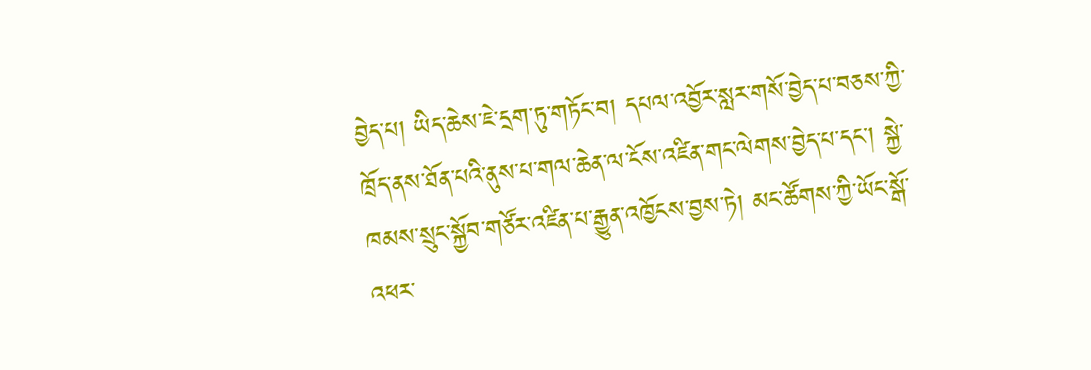བྱེད་པ། ཡིད་ཆེས་ཇེ་དྲག་ཏུ་གཏོང་བ། དཔལ་འབྱོར་སླར་གསོ་བྱེད་པ་བཅས་ཀྱི་ཁྲོད་ནས་ཐོན་པའི་ནུས་པ་གལ་ཆེན་ལ་ངོས་འཛིན་གང་ལེགས་བྱེད་པ་དང་། སྐྱེ་ཁམས་སྲུང་སྐྱོབ་གཙོར་འཛིན་པ་རྒྱུན་འཁྱོངས་བྱས་ཏེ། མང་ཚོགས་ཀྱི་ཡོང་སྒོ་འཕར་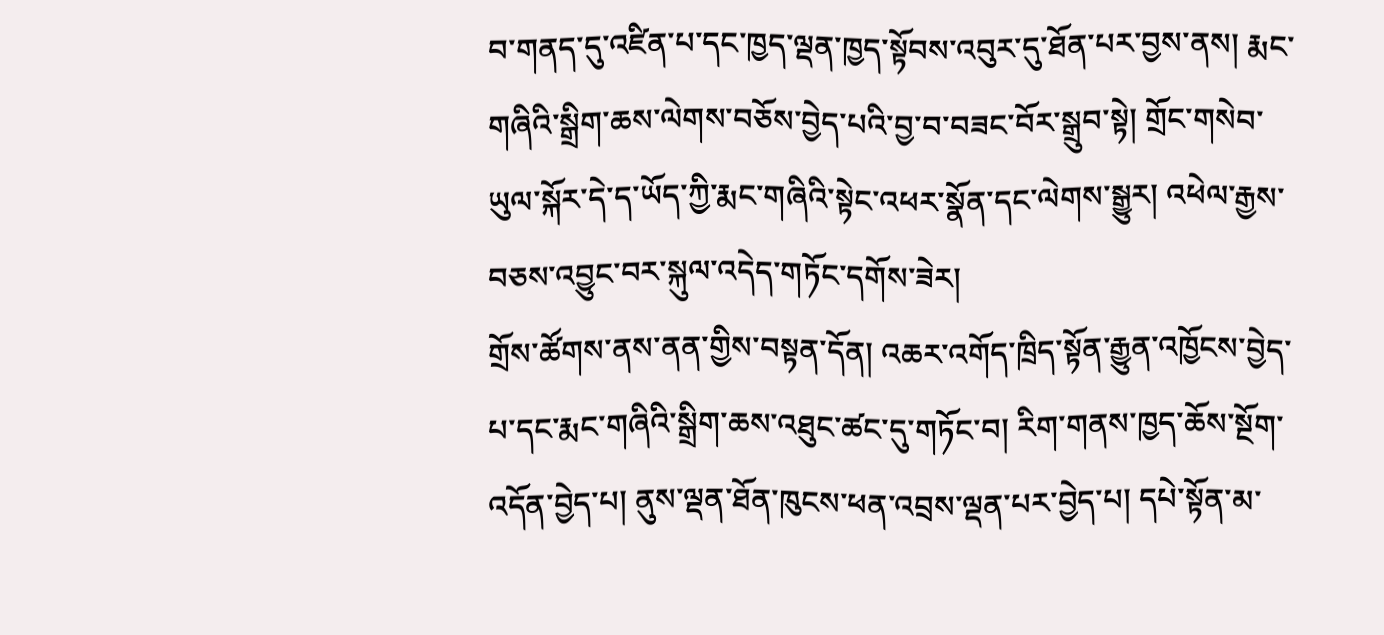བ་གནད་དུ་འཛིན་པ་དང་ཁྱད་ལྡན་ཁྱད་སྟོབས་འབུར་དུ་ཐོན་པར་བྱས་ནས། རྨང་གཞིའི་སྒྲིག་ཆས་ལེགས་བཅོས་བྱེད་པའི་བྱ་བ་བཟང་བོར་སྒྲུབ་སྟེ། གྲོང་གསེབ་ཡུལ་སྐོར་དེ་ད་ཡོད་ཀྱི་རྨང་གཞིའི་སྟེང་འཕར་སྣོན་དང་ལེགས་སྒྱུར། འཕེལ་རྒྱས་བཅས་འབྱུང་བར་སྐུལ་འདེད་གཏོང་དགོས་ཟེར།
གྲོས་ཚོགས་ནས་ནན་གྱིས་བསྟན་དོན། འཆར་འགོད་ཁྲིད་སྟོན་རྒྱུན་འཁྱོངས་བྱེད་པ་དང་རྨང་གཞིའི་སྒྲིག་ཆས་འཐུང་ཚང་དུ་གཏོང་བ། རིག་གནས་ཁྱད་ཆོས་སྔོག་འདོན་བྱེད་པ། ནུས་ལྡན་ཐོན་ཁུངས་ཕན་འབྲས་ལྡན་པར་བྱེད་པ། དཔེ་སྟོན་མ་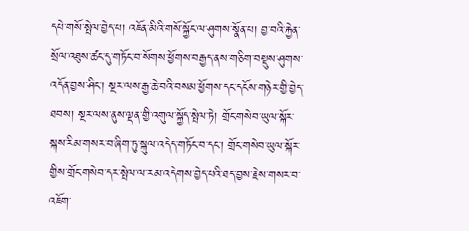དཔེ་གསོ་སྤེལ་བྱེད་པ། འཇོན་མིའི་གསོ་སྐྱོང་ལ་ཤུགས་སྣོན་པ། བྱ་བའི་རྐྱེན་སྲོལ་འཐུས་ཚང་དུ་གཏོང་བ་སོགས་ཕྱོགས་བརྒྱད་ནས་གཅིག་བསྡུས་ཤུགས་འདོན་བྱས་ཤིང་། སྔར་ལས་རྒྱ་ཆེ་བའི་བསམ་ཕྱོགས་དང་དངོས་གཉེར་གྱི་བྱེད་ཐབས། སྔར་ལས་ནུས་ལྡན་གྱི་འགུལ་སྐྱོད་སྤེལ་ཏེ། གྲོང་གསེབ་ཡུལ་སྐོར་སྐས་རིམ་གསར་བ་ཞིག་ཏུ་སྐུལ་འདེད་གཏོང་བ་དང་། གྲོང་གསེབ་ཡུལ་སྐོར་གྱིས་གྲོང་གསེབ་དར་སྤེལ་ལ་རམ་འདེགས་བྱེད་པའི་ཐད་བྱས་རྗེས་གསར་བ་འཇོག་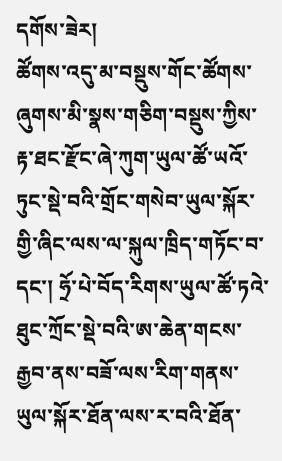དགོས་ཟེར།
ཚོགས་འདུ་མ་བསྡུས་གོང་ཚོགས་ཞུགས་མི་སྣས་གཅིག་བསྡུས་ཀྱིས་རྟ་ཐང་རྫོང་ཞེ་ཀུག་ཡུལ་ཚོ་ཡའོ་ཏུང་སྡེ་བའི་གྲོང་གསེབ་ཡུལ་སྐོར་གྱི་ཞིང་ལས་ལ་སྐུལ་ཁྲིད་གཏོང་བ་དང་། ཧྲོ་པེ་བོད་རིགས་ཡུལ་ཚོ་ཏའེ་ཐུང་ཀྲོང་སྡེ་བའི་ཨ་ཆེན་གངས་རྒྱབ་ནས་བཟོ་ལས་རིག་གནས་ཡུལ་སྐོར་ཐོན་ལས་ར་བའི་ཐོན་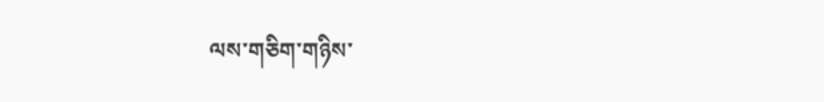ལས་གཅིག་གཉིས་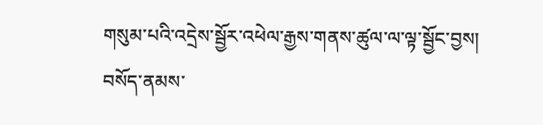གསུམ་པའི་འདྲེས་སྦྱོར་འཕེལ་རྒྱས་གནས་ཚུལ་ལ་ལྟ་སྦྱོང་བྱས།
བསོད་ནམས་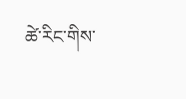ཚེ་རིང་གིས་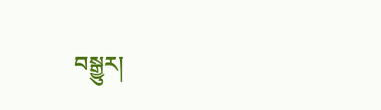བསྒྱུར།